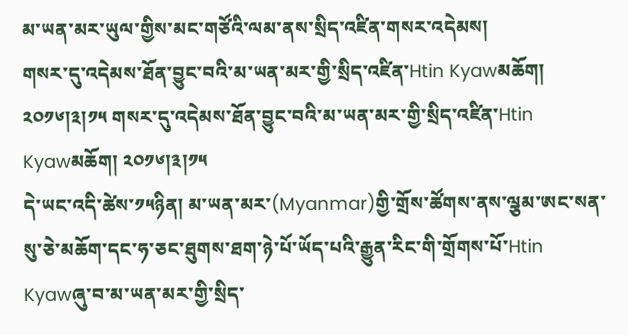མ་ཡན་མར་ཡུལ་གྱིས་མང་གཙོའི་ལམ་ནས་སྲིད་འཛིན་གསར་འདེམས།
གསར་དུ་འདེམས་ཐོན་བྱུང་བའི་མ་ཡན་མར་གྱི་སྲིད་འཛིན་Htin Kyawམཆོག། ༢༠༡༦།༣།༡༥ གསར་དུ་འདེམས་ཐོན་བྱུང་བའི་མ་ཡན་མར་གྱི་སྲིད་འཛིན་Htin Kyawམཆོག། ༢༠༡༦།༣།༡༥
དེ་ཡང་འདི་ཚེས་༡༥ཉིན། མ་ཡན་མར་(Myanmar)གྱི་གྲོས་ཚོགས་ནས་ལྕམ་ཨང་སན་སུ་ཅེ་མཆོག་དང་ཧ་ཅང་ཐུགས་ཐག་ཉེ་པོ་ཡོད་པའི་རྒྱུན་རིང་གི་གྲོགས་པོ་Htin Kyawཞུ་བ་མ་ཡན་མར་གྱི་སྲིད་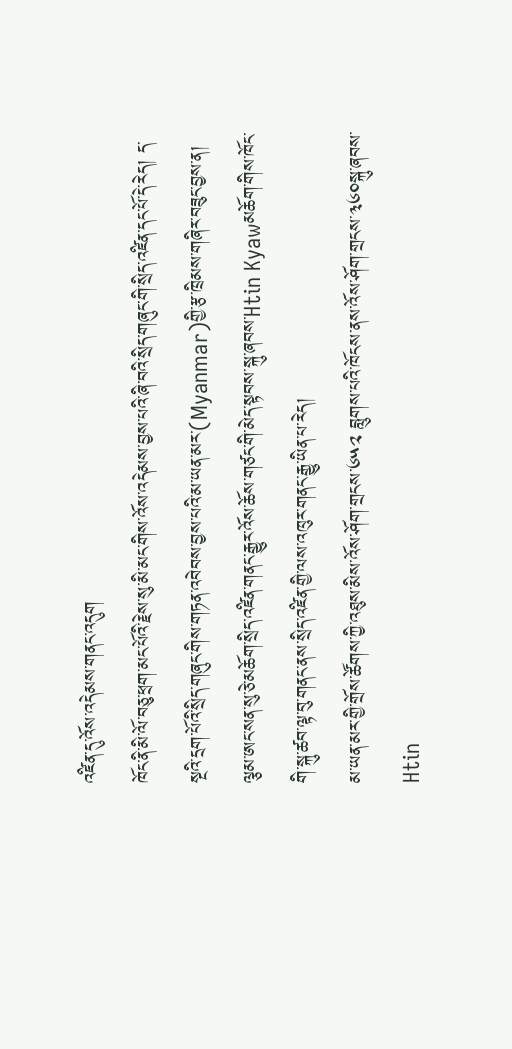འཛིན་དུ་འོས་འདེམས་གནང་འདུག
ཁོང་ནི་མི་ལོ་བཅུ་ཕྲག་མང་པོའི་རྗེས་སུ་མི་མང་གིས་འོས་འདེམས་བྱས་པའི་ཞི་བའི་སྲིད་གཞུང་གི་སྲིད་འཛིན་དང་པོ་དེ་རེད། ད་སྔའི་དྲག་པོའི་སྲིད་གཞུང་གིས་གཏན་འབེབས་བྱས་པའི་མ་ཡན་མར་(Myanmar)གྱི་རྩ་ཁྲིམས་གཞིར་བཟུང་བྱས་ན། ལྕམ་ཨང་སན་སུ་ཅེ་མཆོག་སྲིད་འཛིན་གནང་རྒྱུར་འོས་ཆོས་གཙང་གི་མེད་སྟབས་སྐུ་ཞབས་Htin Kyawམཆོག་གིས་ཁོང་གི་སྐུ་ཚབ་ལྟ་བུ་གནང་ནས་སྲིད་འཛིན་གྱི་ལས་འཁུར་གནང་རྒྱུ་ཡིན་པ་རེད།
མ་ཡན་མར་གྱི་གྲོས་ཚོགས་ཀྱི་འཐུས་མིས་འོས་ཤོག་གྲངས་༦༥༢ བླུགས་པའི་ཁོངས་ནས་འོས་ཤོག་གྲངས་༣༦༠སྐུ་ཞབས་Htin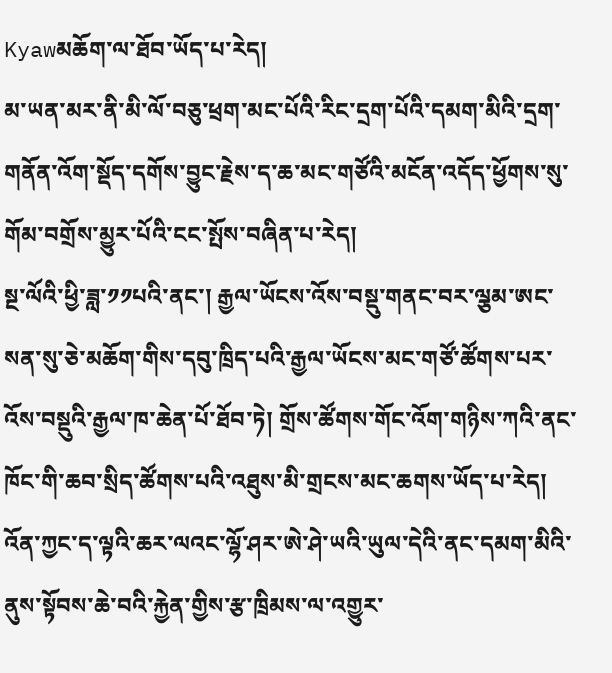Kyawམཆོག་ལ་ཐོབ་ཡོད་པ་རེད།
མ་ཡན་མར་ནི་མི་ལོ་བཅུ་ཕྲག་མང་པོའི་རིང་དྲག་པོའི་དམག་མིའི་དྲག་གནོན་འོག་སྡོད་དགོས་བྱུང་རྗེས་ད་ཆ་མང་གཙོའི་མངོན་འདོད་ཕྱོགས་སུ་གོམ་བགྲོས་མྱུར་པོའི་ངང་སྤོས་བཞིན་པ་རེད།
སྔ་ལོའི་ཕྱི་ཟླ་༡༡པའི་ནང་། རྒྱལ་ཡོངས་འོས་བསྡུ་གནང་བར་ལྕམ་ཨང་སན་སུ་ཅེ་མཆོག་གིས་དབུ་ཁྲིད་པའི་རྒྱལ་ཡོངས་མང་གཙོ་ཚོགས་པར་འོས་བསྡུའི་རྒྱལ་ཁ་ཆེན་པོ་ཐོབ་ཏེ། གྲོས་ཚོགས་གོང་འོག་གཉིས་ཀའི་ནང་ཁོང་གི་ཆབ་སྲིད་ཚོགས་པའི་འཐུས་མི་གྲངས་མང་ཆགས་ཡོད་པ་རེད། འོན་ཀྱང་ད་ལྟའི་ཆར་ལའང་ལྷོ་ཤར་ཨེ་ཤེ་ཡའི་ཡུལ་དེའི་ནང་དམག་མིའི་ནུས་སྟོབས་ཆེ་བའི་རྐྱེན་གྱིས་རྩ་ཁྲིམས་ལ་འགྱུར་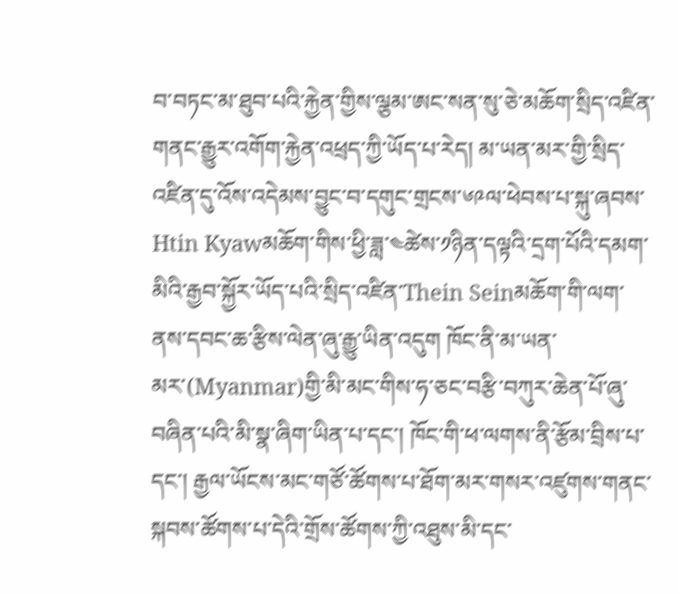བ་བཏང་མ་ཐུབ་པའི་རྐྱེན་གྱིས་ལྕམ་ཨང་སན་སུ་ཅེ་མཆོག་སྲིད་འཛིན་གནང་རྒྱུར་འགོག་རྐྱེན་འཕྲད་ཀྱི་ཡོད་པ་རེད། མ་ཡན་མར་གྱི་སྲིད་འཛིན་དུ་འོས་འདེམས་བྱུང་བ་དགུང་གྲངས་༦༩ལ་ཕེབས་པ་སྐུ་ཞབས་Htin Kyawམཆོག་གིས་ཕྱི་ཟླ་༤ཚེས་༡ཉིན་དལྟའི་དྲག་པོའི་དམག་མིའི་རྒྱབ་སྐྱོར་ཡོད་པའི་སྲིད་འཛིན་Thein Seinམཆོག་གི་ལག་ནས་དབང་ཆ་རྩིས་ལེན་ཞུ་རྒྱུ་ཡིན་འདུག ཁོང་ནི་མ་ཡན་མར་(Myanmar)གྱི་མི་མང་གིས་ཧ་ཅང་བརྩི་བཀུར་ཆེན་པོ་ཞུ་བཞིན་པའི་མི་སྣ་ཞིག་ཡིན་པ་དང་། ཁོང་གི་ཕ་ལགས་ནི་རྩོམ་བྲིས་པ་དང་། རྒྱལ་ཡོངས་མང་གཙོ་ཚོགས་པ་ཐོག་མར་གསར་འཛུགས་གནང་སྐབས་ཚོགས་པ་དེའི་གྲོས་ཚོགས་ཀྱི་འཐུས་མི་དང་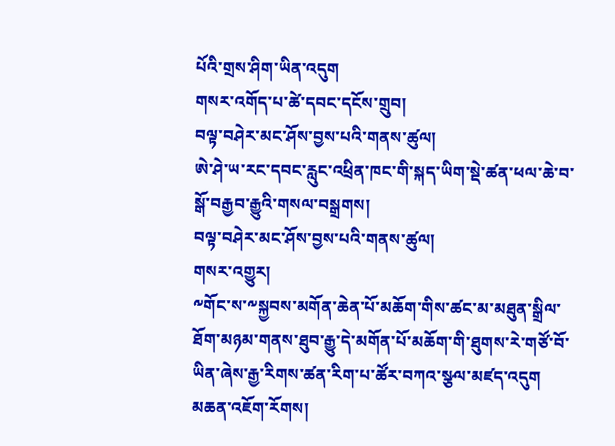པོའི་གྲས་ཤིག་ཡིན་འདུག
གསར་འགོད་པ་ཚེ་དབང་དངོས་གྲུབ།
བལྟ་བཤེར་མང་ཤོས་བྱས་པའི་གནས་ཚུལ།
ཨེ་ཤེ་ཡ་རང་དབང་རླུང་འཕྲིན་ཁང་གི་སྐད་ཡིག་སྡེ་ཚན་ཕལ་ཆེ་བ་སྒོ་བརྒྱབ་རྒྱུའི་གསལ་བསྒྲགས།
བལྟ་བཤེར་མང་ཤོས་བྱས་པའི་གནས་ཚུལ།
གསར་འགྱུར།
༸གོང་ས་༸སྐྱབས་མགོན་ཆེན་པོ་མཆོག་གིས་ཚང་མ་མཐུན་སྒྲིལ་ཐོག་མཉམ་གནས་ཐུབ་རྒྱུ་དེ་མགོན་པོ་མཆོག་གི་ཐུགས་རེ་གཙོ་བོ་ཡིན་ཞེས་རྒྱ་རིགས་ཚན་རིག་པ་ཚོར་བཀའ་སྩལ་མཛད་འདུག
མཆན་འཇོག་རོགས།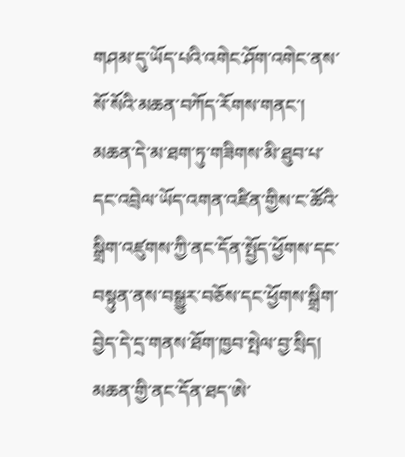གཤམ་དུ་ཡོད་པའི་འགེང་ཤོག་འགེང་ནས་སོ་སོའི་མཆན་བཀོད་རོགས་གནང་། མཆན་དེ་མ་ཐག་ཏུ་གཟིགས་མི་ཐུབ་པ་དང་འབྲེལ་ཡོད་འགན་འཛིན་གྱིས་ང་ཚོའི་སྒྲིག་འཛུགས་ཀྱི་ནང་དོན་སྤྱོད་ཕྱོགས་དང་བསྟུན་ནས་བསྒྱུར་བཅོས་དང་ཕྱོགས་སྒྲིག་བྱེད་དེ་དྲ་གནས་ཐོག་ཁྱབ་སྤེལ་བྱ་སྲིད། མཆན་གྱི་ནང་དོན་ཐད་ཨེ་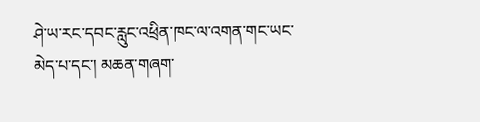ཤེ་ཡ་རང་དབང་རླུང་འཕྲིན་ཁང་ལ་འགན་གང་ཡང་མེད་པ་དང་། མཆན་གཞག་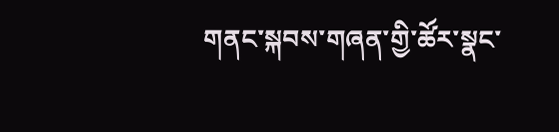གནང་སྐབས་གཞན་གྱི་ཚོར་སྣང་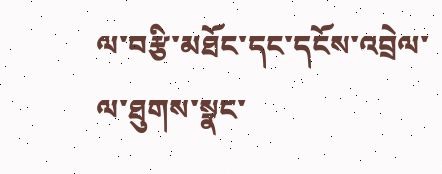ལ་བརྩི་མཐོང་དང་དངོས་འབྲེལ་ལ་ཐུགས་སྣང་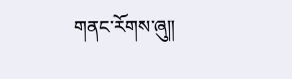གནང་རོགས་ཞུ༎